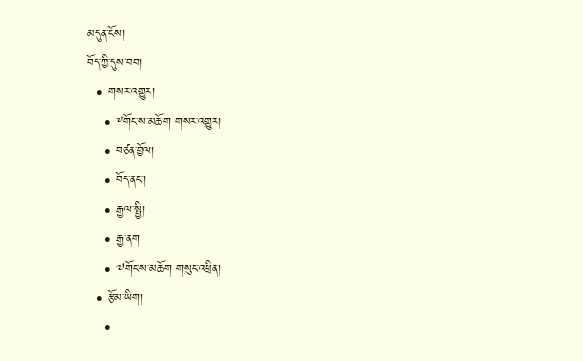མདུན་ངོས།
བོད་ཀྱི་དུས་བབ།
  • གསར་འགྱུར།
    • ༸གོང་ས་མཆོག གསར་འགྱུར།
    • བཙན་བྱོལ།
    • བོད་ནང་།
    • རྒྱལ་སྤྱི།
    • རྒྱ་ནག
    • ༧གོང་ས་མཆོག གསུང་འཕྲིན།
  • རྩོམ་ཡིག།
    •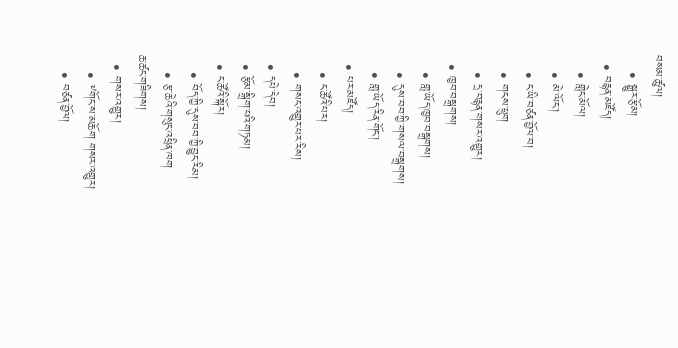བསམ་ཚུལ།
    • སྒྱུར་རྩོམ།
  • བརྙན་མཛོད།
    • གླེང་མོལ།
    • མེ་ལོང་།
    • ང་ཡི་བཙན་བྱོལ་བ།
    • གངས་ཕྲུག
    • དྲ་བརྙན་གསར་འགྱུར།
  • ཁྱབ་བསྒྲགས།
    • གླ་ཡོད་ཁྱབ་བསྒྲགས།
    • དུས་བབ་ཀྱི་གསལ་བསྒྲགས།
    • གླ་ཡོད་རིན་གོང་།
  • པར་མཛོད།
    • ང་ཚོའི་པར།
    • གསང་འགྱུར་པར་རིས།
  • དཔེ་དེབ།
  • རྩོམ་སྒྲིག་པའི་གཏམ།
  • ང་ཚོའི་སྐོར།
    • བོད་ཀྱི་དུས་བབ་ཀྱི་བྱུང་རིམ།
    • རྩ་ཆེའི་གསུང་འཕྲིན་ཁག
ཆ་ཚང་གཟིགས།
  • གསར་འགྱུར།
    • ༸གོང་ས་མཆོག གསར་འགྱུར།
    • བཙན་བྱོལ།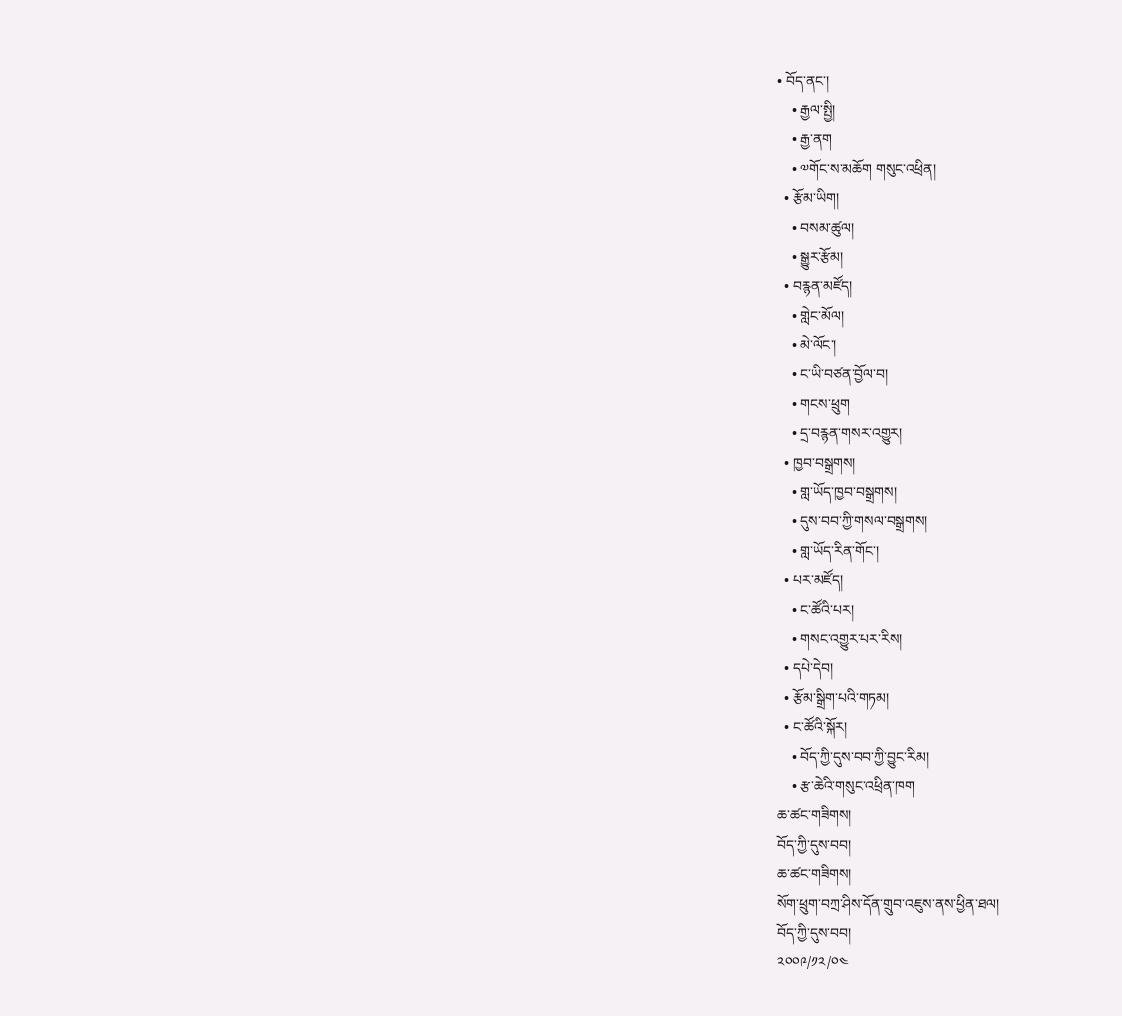• བོད་ནང་།
    • རྒྱལ་སྤྱི།
    • རྒྱ་ནག
    • ༧གོང་ས་མཆོག གསུང་འཕྲིན།
  • རྩོམ་ཡིག།
    • བསམ་ཚུལ།
    • སྒྱུར་རྩོམ།
  • བརྙན་མཛོད།
    • གླེང་མོལ།
    • མེ་ལོང་།
    • ང་ཡི་བཙན་བྱོལ་བ།
    • གངས་ཕྲུག
    • དྲ་བརྙན་གསར་འགྱུར།
  • ཁྱབ་བསྒྲགས།
    • གླ་ཡོད་ཁྱབ་བསྒྲགས།
    • དུས་བབ་ཀྱི་གསལ་བསྒྲགས།
    • གླ་ཡོད་རིན་གོང་།
  • པར་མཛོད།
    • ང་ཚོའི་པར།
    • གསང་འགྱུར་པར་རིས།
  • དཔེ་དེབ།
  • རྩོམ་སྒྲིག་པའི་གཏམ།
  • ང་ཚོའི་སྐོར།
    • བོད་ཀྱི་དུས་བབ་ཀྱི་བྱུང་རིམ།
    • རྩ་ཆེའི་གསུང་འཕྲིན་ཁག
ཆ་ཚང་གཟིགས།
བོད་ཀྱི་དུས་བབ།
ཆ་ཚང་གཟིགས།
སོག་ཕྲུག་བཀྲ་ཤིས་དོན་གྲུབ་འཇུས་ནས་ཕྱིན་ཐལ།
བོད་ཀྱི་དུས་བབ།
༢༠༠༩/༡༢/༠༤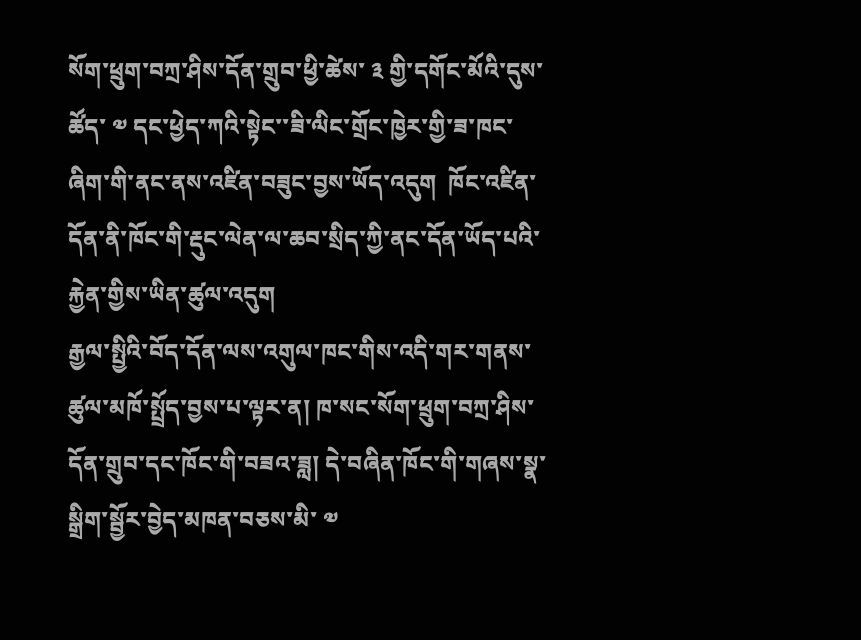སོག་ཕྲུག་བཀྲ་ཤིས་དོན་གྲུབ་ཕྱི་ཚེས་ ༣ གྱི་དགོང་མོའི་དུས་ཚོད་ ༧ དང་ཕྱེད་ཀའི་སྟེང་་ཟི་ལིང་གྲོང་ཁྱེར་གྱི་ཟ་ཁང་ཞིག་གི་ནང་ནས་འཛིན་བཟུང་བྱས་ཡོད་འདུག  ཁོང་འཛིན་དོན་ནི་ཁོང་གི་རྡུང་ལེན་ལ་ཆབ་སྲིད་ཀྱི་ནང་དོན་ཡོད་པའི་རྐྱེན་གྱིས་ཡིན་ཚུལ་འདུག
རྒྱལ་སྤྱིའི་བོད་དོན་ལས་འགུལ་ཁང་གིས་འདི་གར་གནས་ཚུལ་མཁོ་སྤྲོད་བྱས་པ་ལྟར་ན། ཁ་སང་སོག་ཕྲུག་བཀྲ་ཤིས་དོན་གྲུབ་དང་ཁོང་གི་བཟའ་ཟླ། དེ་བཞིན་ཁོང་གི་གཞས་སྣ་སྒྲིག་སྦྱོར་བྱེད་མཁན་བཅས་མི་ ༧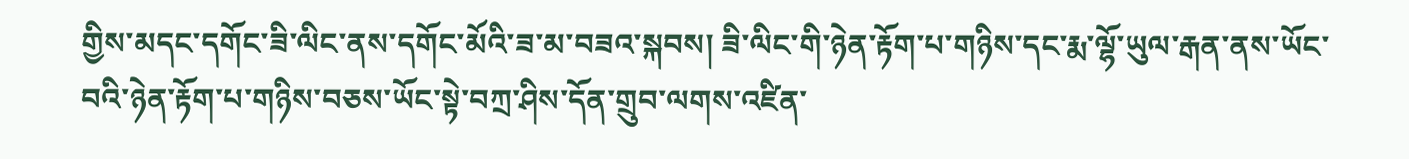གྱིས་མདང་དགོང་ཟི་ལིང་ནས་དགོང་མོའི་ཟ་མ་བཟའ་སྐབས། ཟི་ལིང་གི་ཉེན་རྟོག་པ་གཉིས་དང་རྨ་ལྷོ་ཡུལ་རྒན་ནས་ཡོང་བའི་ཉེན་རྟོག་པ་གཉིས་བཅས་ཡོང་སྟེ་བཀྲ་ཤིས་དོན་གྲུབ་ལགས་འཛིན་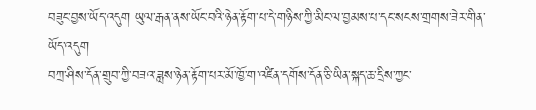བཟུང་བྱས་ཡོད་འདུག ཡུལ་རྒན་ནས་ཡོང་བའི་ཉེན་རྟོག་པ་དེ་གཉིས་ཀྱི་མིང་ལ་བྱམས་པ་དང་སངས་གྲགས་ཟེར་གིན་ཡོད་འདུག
བཀྲ་ཤིས་དོན་གྲུབ་ཀྱི་བཟའ་ཟླས་ཉེན་རྟོག་པར་མོ་ཁྱོ་ག་འཛིན་དགོས་དོན་ཅི་ཡིན་སྐད་ཆ་དྲིས་ཀྱང་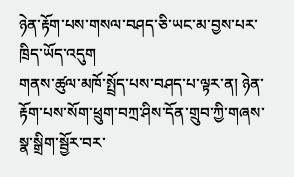ཉེན་རྟོག་པས་གསལ་བཤད་ཅི་ཡང་མ་བྱས་པར་ཁྲིད་ཡོད་འདུག
གནས་ཚུལ་མཁོ་སྤྲོད་པས་བཤད་པ་ལྟར་ན། ཉེན་རྟོག་པས་སོག་ཕྲུག་བཀྲ་ཤིས་དོན་གྲུབ་ཀྱི་གཞས་སྣ་སྒྲིག་སྦྱོར་བར་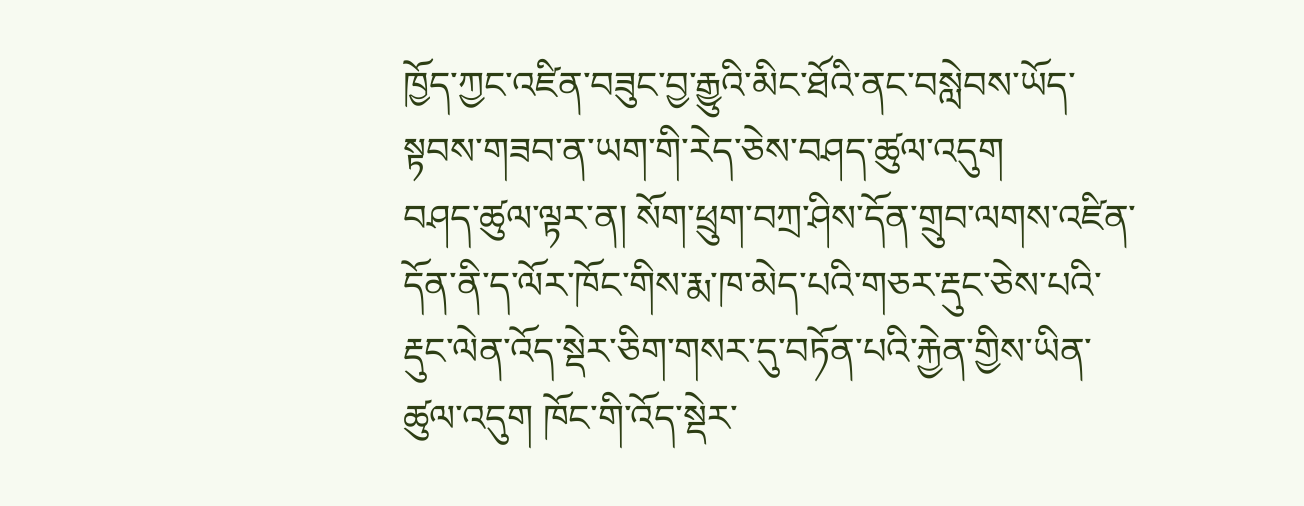ཁྱོད་ཀྱང་འཛིན་བཟུང་བྱ་རྒྱུའི་མིང་ཐོའི་ནང་བསླེབས་ཡོད་སྟབས་གཟབ་ན་ཡག་གི་རེད་ཅེས་བཤད་ཚུལ་འདུག
བཤད་ཚུལ་ལྟར་ན། སོག་ཕྲུག་བཀྲ་ཤིས་དོན་གྲུབ་ལགས་འཛིན་དོན་ནི་ད་ལོར་ཁོང་གིས་རྨ་ཁ་མེད་པའི་གཅར་རྡུང་ཅེས་པའི་རྡུང་ལེན་འོད་སྡེར་ཅིག་གསར་དུ་བཏོན་པའི་རྐྱེན་གྱིས་ཡིན་ཚུལ་འདུག ཁོང་གི་འོད་སྡེར་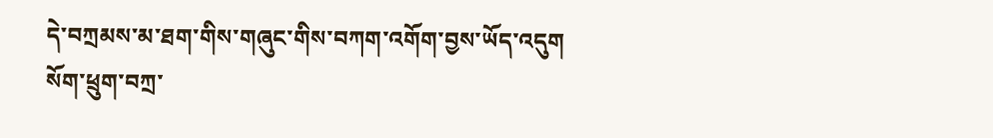དེ་བཀྲམས་མ་ཐག་གིས་གཞུང་གིས་བཀག་འགོག་བྱས་ཡོད་འདུག
སོག་ཕྲུག་བཀྲ་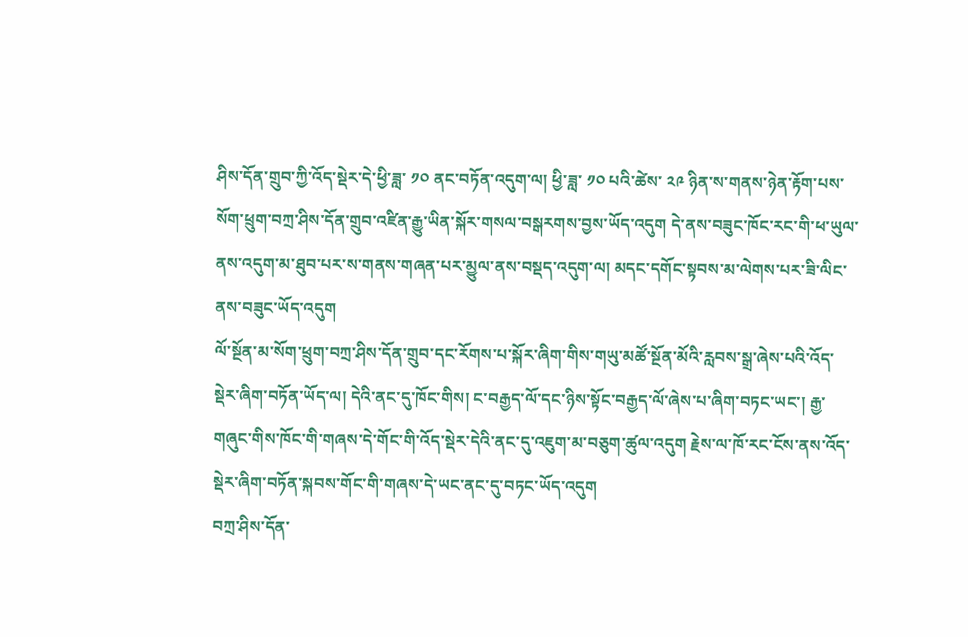ཤིས་དོན་གྲུབ་ཀྱི་འོད་སྡེར་དེ་ཕྱི་ཟླ་ ༡༠ ནང་བཏོན་འདུག་ལ། ཕྱི་ཟླ་ ༡༠ པའི་ཚེས་ ༢༩ ཉིན་ས་གནས་ཉེན་རྟོག་པས་སོག་ཕྲུག་བཀྲ་ཤིས་དོན་གྲུབ་འཛིན་རྒྱུ་ཡིན་སྐོར་གསལ་བསྒརགས་བྱས་ཡོད་འདུག དེ་ནས་བཟུང་ཁོང་རང་གི་ཕ་ཡུལ་ནས་འདུག་མ་ཐུབ་པར་ས་གནས་གཞན་པར་མྱུལ་ནས་བསྡད་འདུག་ལ། མདང་དགོང་སྟབས་མ་ལེགས་པར་ཟི་ལིང་ནས་བཟུང་ཡོད་འདུག
ལོ་སྔོན་མ་སོག་ཕྲུག་བཀྲ་ཤིས་དོན་གྲུབ་དང་རོགས་པ་སྐོར་ཞིག་གིས་གཡུ་མཚོ་སྔོན་མོའི་རླབས་སྒྲ་ཞེས་པའི་འོད་སྡེར་ཞིག་བཏོན་ཡོད་ལ། དེའི་ནང་དུ་ཁོང་གིས། ང་བརྒྱད་ལོ་དང་ཉིས་སྟོང་བརྒྱད་ལོ་ཞེས་པ་ཞིག་བཏང་ཡང་། རྒྱ་གཞུང་གིས་ཁོང་གི་གཞས་དེ་གོང་གི་འོད་སྡེར་དེའི་ནང་དུ་འཇུག་མ་བཅུག་ཚུལ་འདུག རྗེས་ལ་ཁོ་རང་ངོས་ནས་འོད་སྡེར་ཞིག་བཏོན་སྐབས་གོང་གི་གཞས་དེ་ཡང་ནང་དུ་བཏང་ཡོད་འདུག
བཀྲ་ཤིས་དོན་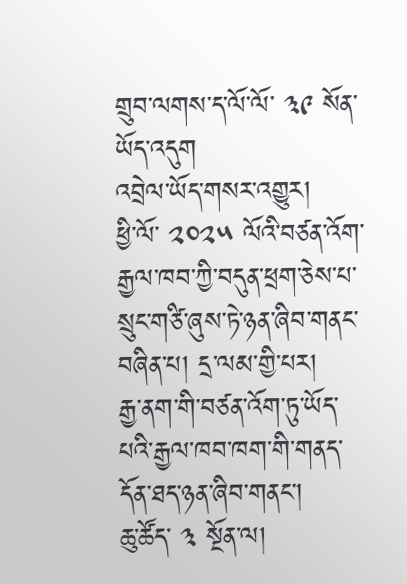གྲུབ་ལགས་ད་ལོ་ལོ་ ༣༩ སོན་ཡོད་འདུག
འབྲེལ་ཡོད་གསར་འགྱུར།
ཕྱི་ལོ་ ༢༠༢༥ ལོའི་བཙན་འོག་རྒྱལ་ཁབ་ཀྱི་བདུན་ཕྲག་ཅེས་པ་སྲུང་གཙི་ཞུས་ཏེ་ཉན་ཞིབ་གནང་བཞིན་པ། དྲ་ལམ་གྱི་པར།
རྒྱ་ནག་གི་བཙན་འོག་ཏུ་ཡོད་པའི་རྒྱལ་ཁབ་ཁག་གི་གནད་དོན་ཐད་ཉན་ཞིབ་གནང་།
ཆུ་ཚོད་ ༣ སྔོན་ལ།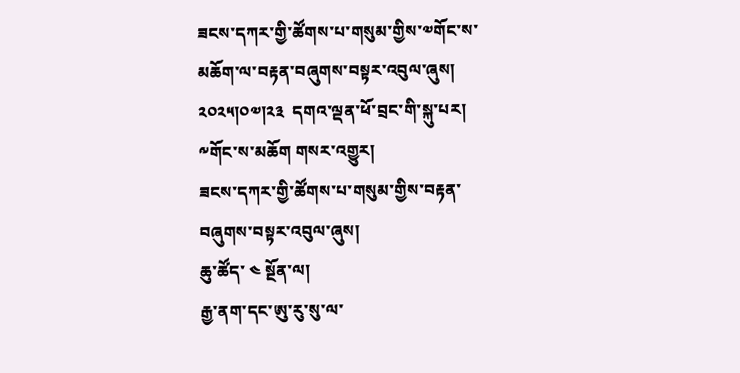ཟངས་དཀར་གྱི་ཚོགས་པ་གསུམ་གྱིས་༧གོང་ས་མཆོག་ལ་བརྟན་བཞུགས་བསྟར་འབུལ་ཞུས། ༢༠༢༥།༠༧།༢༣  དགའ་ལྡན་ཕོ་བྲང་གི་སྐུ་པར།
༸གོང་ས་མཆོག གསར་འགྱུར།
ཟངས་དཀར་གྱི་ཚོགས་པ་གསུམ་གྱིས་བརྟན་བཞུགས་བསྟར་འབུལ་ཞུས།
ཆུ་ཚོད་ ༤ སྔོན་ལ།
རྒྱ་ནག་དང་ཨུ་རུ་སུ་ལ་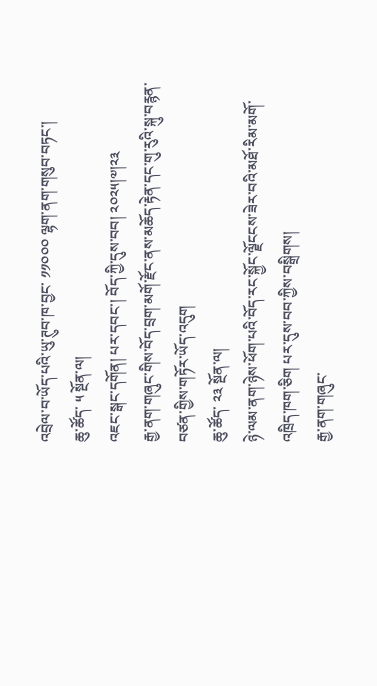འབྲེལ་བ་ཡོད་པའི་ཡུ་ཊུབ་ཁ་བྱང་ ༡༡༠༠༠ ལྷག་ནག་གསུབ་བཏང་།
ཆུ་ཚོད་ ༥ སྔོན་ལ།
འཇང་སྒང་དགོན། པར་དབང་། བོད་ཀྱི་དུས་བབ། ༢༠༢༥།༧།༢༣
རྒྱ་ནག་གཞུང་གིས་བོད་བྲག་མགོ་རྫོང་ནས་མཆོད་རྟེན་དང་གུ་རུའི་སྐུ་བརྙན་བཙན་གྱིས་གཏོར་ཡོད་འདུག
ཆུ་ཚོད་ ༢༣ སྔོན་ལ།
ཉེ་ལམ་ནག་ཉེས་ཕོག་པའི་བོད་རང་སྐྱོང་ལྗོངངས་ཟེར་བའི་མཐོ་རིམ་མགོ་འཁྲིད་ཁག་ཅིག པར་དུས་བབ་ཀྱིས་བསྒྲིགས།
རྒྱ་ནག་གཞུང་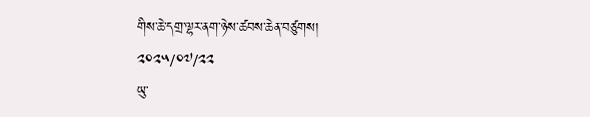གིས་ཆེ་དགྲ་ལྷར་ནག་ཉེས་ཚབས་ཆེན་བཙུགས།
༢༠༢༥/༠༧/༢༢
ཡུ་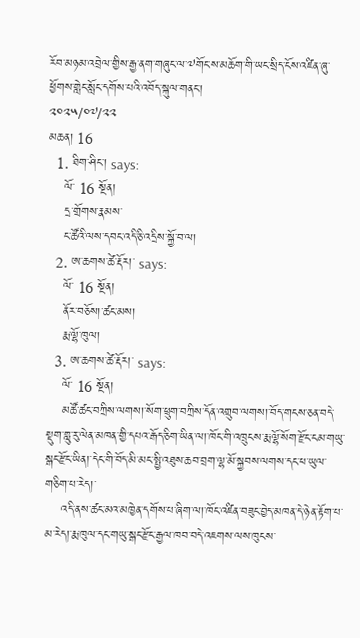རོབ་མཉམ་འབྲེལ་གྱིས་རྒྱ་ནག་གཞུང་ལ་༧གོང་ས་མཆོག་གི་ཡང་སྲིད་ངོས་འཛིན་ཞུ་ཕྱོགས་གླེང་སློང་དགོས་པའི་འབོད་སྐུལ་གནང་།
༢༠༢༥/༠༧/༢༢
མཆན། 16
  1. ཐིག་ཤིང་། says:
    ལོ་ 16 སྔོན།
    དྲ་གྲོགས་རྣམས་
    ང་ཚོའི་ལས་དབང་འདི་ཅི་འདྲིས་སྐྱོ་བ་ལ།
  2. ཨ་ཆགས་ཚེ་རྡོར།་ says:
    ལོ་ 16 སྔོན།
    ནོར་བཅོས།་ཚང་མས།
    རྨ་ལྷོ་ཁུལ།
  3. ཨ་ཆགས་ཚེ་རྡོར།་ says:
    ལོ་ 16 སྔོན།
    མཚོ་ཚང་བཀྲིས་ལགས།་སོག་ཕྲུག་བཀྲིས་དོན་འགྲུབ་ལགས།་བོད་གངས་ཅན་བདེ་སྡུག་གླུ་རུ་ལེན་མཁན་གྱི་དཔའ་རྒོད་ཅིག་ཡིན་ལ།་ཁོང་གི་འཁྲུངས་རྨ་ལྷོ་སོག་རྫོང་ངམ་གཡུ་སྒང་རྫོང་ཡིན།་དེང་གི་བོད་མི་མང་སྤྱི་འཐུས་ཆབ་བྲག་ལྷ་མོ་སྐྱབས་ལགས་དང་ཕ་ཡུལ་གཅིག་པ་རེད།་
    འདི་ནས་ཚང་མའ་མཁྱེན་དགོས་པ་ཞིག་ལ།་ཁོང་འཛིན་བཟུང་བྱེད་མཁན་དེ་ཉེན་རྟོག་པ་མ་རེད།་རྨ་ཁུལ་དང་གཡུ་སྒང་རྫོང་རྒྱལ་ཁབ་བདེ་འཇགས་ལས་ཁུངས་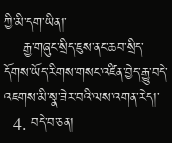ཀྱི་མི་དག་ཡིན།་
    རྒྱ་གཞུང་སྲིད་ཇུས་ནང་ཆབ་སྲིད་དོགས་ཡོད་རིགས་གསང་འཛིན་བྱེད་རྒྱུ་བདེ་འཇགས་མི་སྣ་ཟེར་བའི་ལས་འགན་རེད།་
  4. བདེ་བ་ཅན།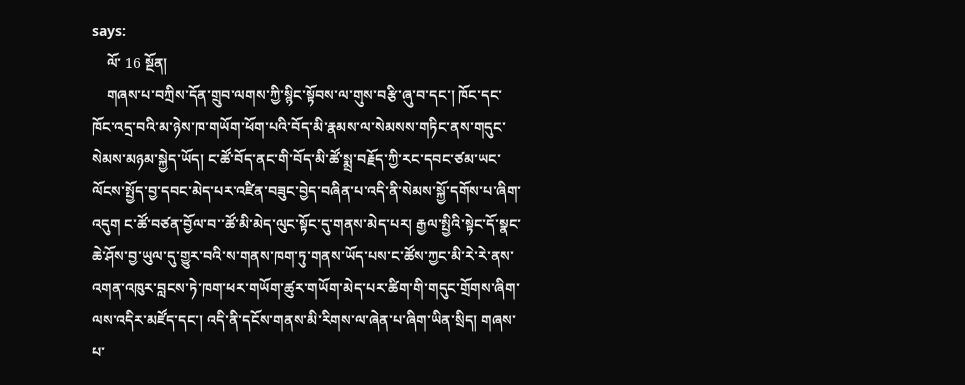says:
    ལོ་ 16 སྔོན།
    གཞས་པ་བཀྲིས་དོན་གྲུབ་ལགས་ཀྱི་སྙིང་སྟོབས་ལ་གུས་བརྩི་ཞུ་བ་དང་། ཁོང་དང་ཁོང་འདྲ་བའི་མ་ཉེས་ཁ་གཡོག་ཕོག་པའི་བོད་མི་རྣམས་ལ་སེམསས་གཏིང་ནས་གདུང་སེམས་མཉམ་སྐྱེད་ཡོད། ང་ཚོ་བོད་ནང་གི་བོད་མི་ཚོ་སྨྲ་བརྗོད་ཀྱི་རང་དབང་ཙམ་ཡང་ལོངས་སྤྱོད་བྱ་དབང་མེད་པར་འཛིན་བཟུང་བྱེད་བཞིན་པ་འདི་ནི་སེམས་སྐྱོ་དགོས་པ་ཞིག་འདུག ང་ཚོ་བཙན་བྱོལ་བ་་ཚོ་མི་མེད་ལུང་སྟོང་དུ་གནས་མེད་པར། རྒྱལ་སྤྱིའི་སྟེང་དོ་སྣང་ཆེ་ཤོས་བྱ་ཡུལ་དུ་གྱུར་བའི་ས་གནས་ཁག་ཏུ་གནས་ཡོད་པས་ང་ཚོས་ཀྱང་མི་རེ་རེ་ནས་འགན་འཁུར་བླངས་ཏེ་ཁག་ཕར་གཡོག་ཚུར་གཡོག་མེད་པར་ཚིག་གི་གདུང་གྲོགས་ཞིག་ལས་འདིར་མཛོད་དང་། འདི་ནི་དངོས་གནས་མི་རིགས་ལ་ཞེན་པ་ཞིག་ཡིན་སྲིད། གཞས་པ་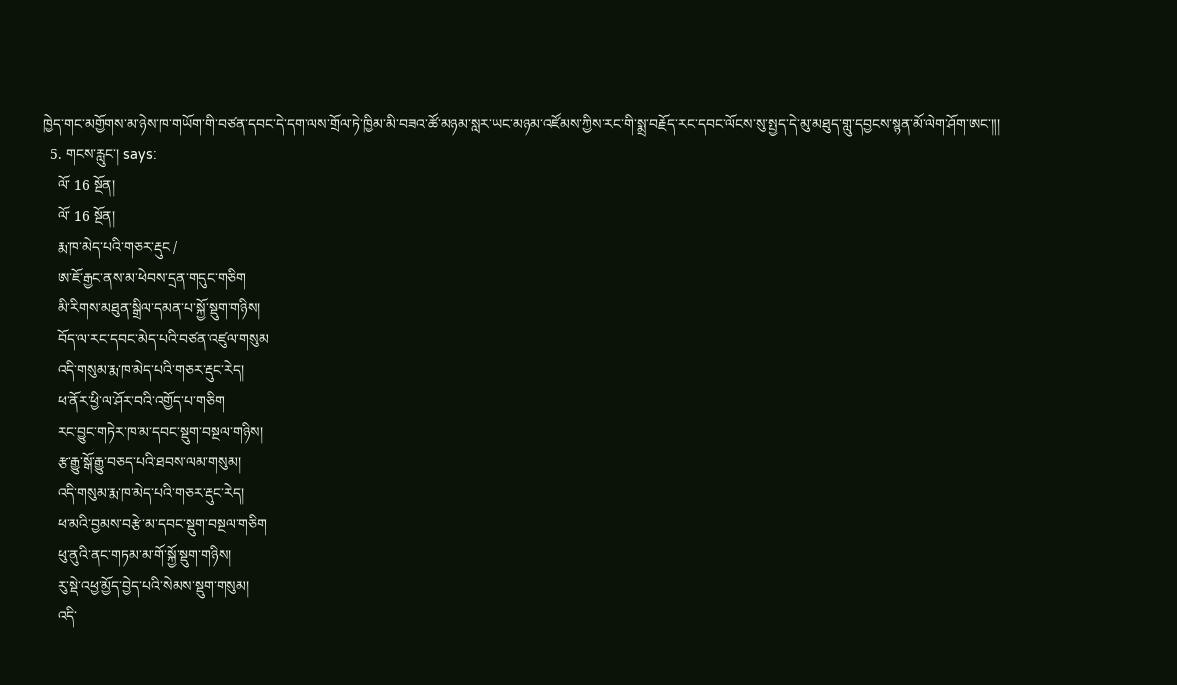ཁྱེད་གང་མགྱོགས་མ་ཉེས་ཁ་གཡོག་གི་བཙན་དབང་དེ་དག་ལས་གྲོལ་ཏེ་ཁྱིམ་མི་བཟའ་ཚོ་མཉམ་སླར་ཡང་མཉམ་འཛོམས་ཀྱིས་རང་གི་སྨྲ་བརྗོད་རང་དབང་ལོངས་སུ་སྤྱད་དེ་མུ་མཐུད་གླུ་དབྱངས་སྙན་མོ་ལེག་ཤོག་ཨང་༎།
  5. གངས་རླུང་། says:
    ལོ་ 16 སྔོན།
    ལོ་ 16 སྔོན།
    རྨ་ཁ་མེད་པའི་གཅར་རྡུང /
    ཨ་ཇོ་རྒྱང་ནས་མ་ཕེབས་དྲན་གདུང་གཅིག
    མི་རིགས་མཐུན་སྒྲིལ་དམན་པ་སྐྱོ་སྡུག་གཉིས།
    བོད་ལ་རང་དབང་མེད་པའི་བཙན་འཛུལ་གསུམ
    འདི་གསུམ་རྨ་ཁ་མེད་པའི་གཅར་རྡུང་རེད།
    ཕ་ནོར་ཕྱི་ལ་ཤོར་བའི་འགྱོད་པ་གཅིག
    རང་བྱུང་གཏེར་ཁ་མ་དབང་སྡུག་བསྔལ་གཉིས།
    རྩ་རྒྱུ་སྒོ་རྒྱུ་བཅད་པའི་ཐབས་ལམ་གསུམ།
    འདི་གསུམ་རྨ་ཁ་མེད་པའི་གཅར་རྡུང་རེད།
    ཕ་མའི་བྱམས་བརྩེ་མ་དབང་སྡུག་བསྔལ་གཅིག
    ཕུ་ནུའི་ནང་གཏམ་མ་གོ་སྐྱོ་སྡུག་གཉིས།
    རུ་སྡེ་འཕྱ་མྱོད་བྱེད་པའི་སེམས་སྡུག་གསུམ།
    འདི་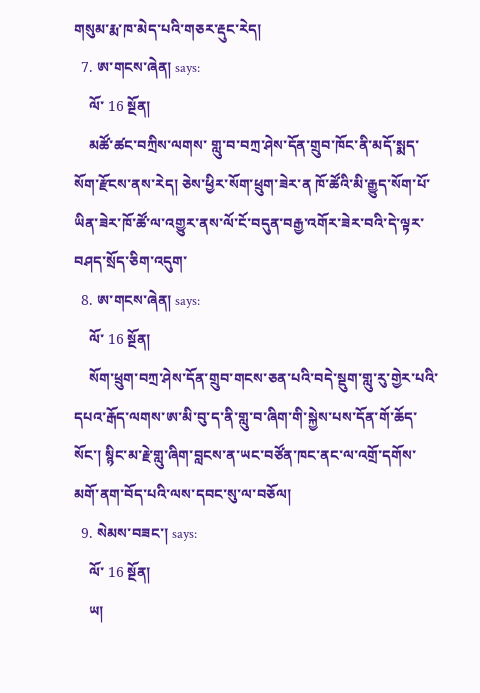གསུམ་རྨ་ཁ་མེད་པའི་གཅར་རྡུང་རེད།
  7. ཨ་གངས་ཞེན། says:
    ལོ་ 16 སྔོན།
    མཚོ་ཚང་བཀྲིས་ལགས་ གླུ་བ་བཀྲ་ཤེས་དོན་གྲུབ་ཁོང་ནི་མདོ་སྨད་སོག་རྫོངས་ནས་རེད། ཅེས་ཕྱིར་སོག་ཕྲུག་ཟེར་ན ཁོ་ཚོའི་མི་རྒྱུད་སོག་པོ་ཡིན་ཟེར་ཁོ་ཚོ་ལ་འགྱུར་ནས་ལོ་ངོ་བདུན་བརྒྱ་འགོར་ཟེར་བའི་དེ་ལྟར་བཤད་སྲོད་ཅིག་འདུག་
  8. ཨ་གངས་ཞེན། says:
    ལོ་ 16 སྔོན།
    སོག་ཕྲུག་བཀྲ་ཤེས་དོན་གྲུབ་གངས་ཅན་པའི་བདེ་སྡུག་གླུ་རུ་གྱེར་པའི་དཔའ་རྒོད་ལགས་ཨ་མི་བུ་ད་ནི་གླུ་བ་ཞིག་གི་སྐྱེས་པས་དོན་གོ་ཆོད་སོང་། སྙིང་མ་རྗེ་གླུ་ཞིག་བླངས་ན་ཡང་བཙོན་ཁང་ནང་ལ་འགྲོ་དགོས་མགོ་ནག་བོད་པའི་ལས་དབང་སུ་ལ་བཅོལ།
  9. སེམས་བཟང་། says:
    ལོ་ 16 སྔོན།
    ཡ།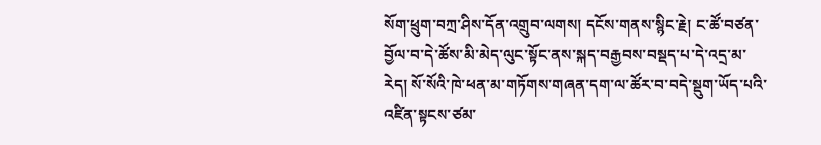སོག་ཕྲུག་བཀྲ་ཤིས་དོན་འགྲུབ་ལགས། དངོས་གནས་སྙིང་རྗེ། ང་ཚོ་བཙན་བྱོལ་བ་དེ་ཚོས་མི་མེད་ལུང་སྟོང་ནས་སྐད་བརྒྱབས་བསྡད་པ་དེ་འདྲ་མ་རེད། སོ་སོའི་ཁེ་ཕན་མ་གཏོགས་གཞན་དག་ལ་ཚོར་བ་བདེ་སྡུག་ཡོད་པའི་འཛིན་སྟངས་ཙམ་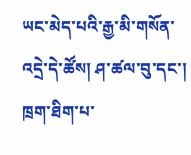ཡང་མེད་པའི་རྒྱ་མི་གསོན་འདྲེ་དེ་ཚོས། ཤ་ཚལ་བུ་དང་། ཁྲག་ཐིག་པ་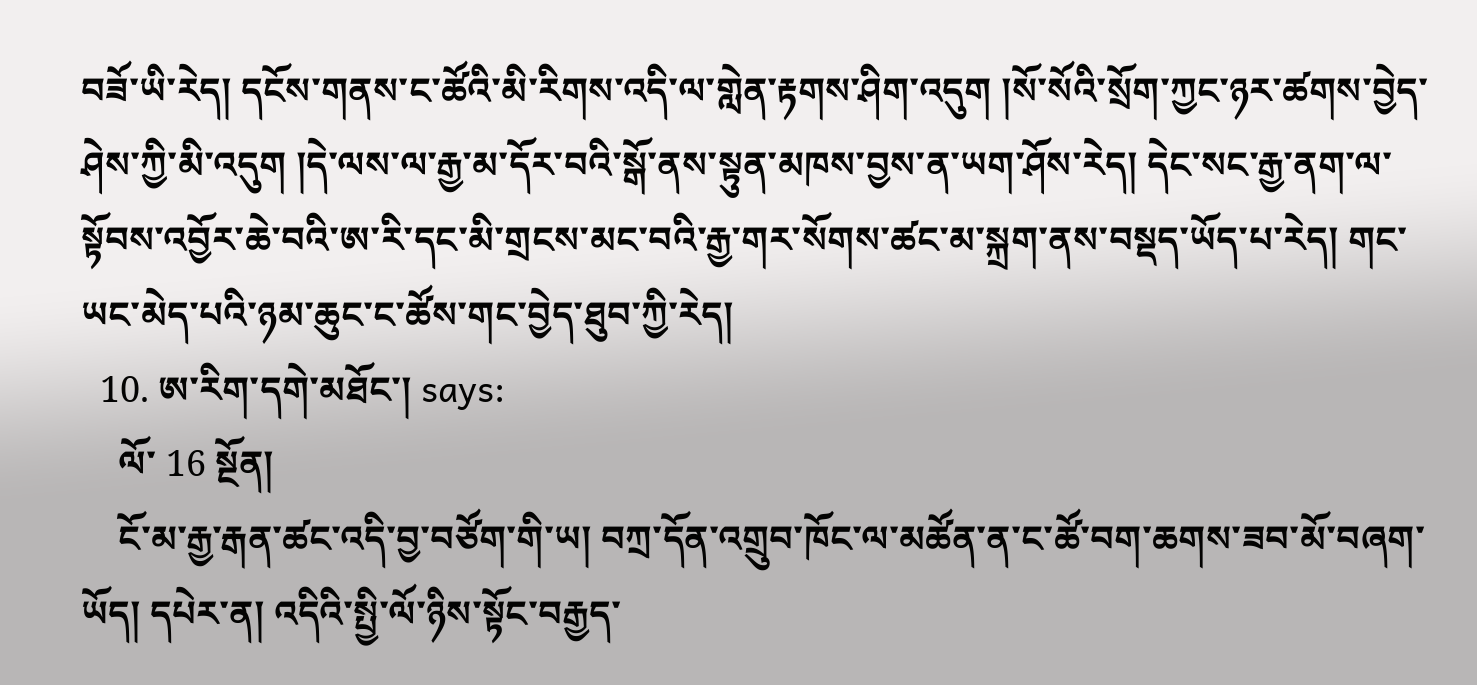བཟོ་ཡི་རེད། དངོས་གནས་ང་ཚོའི་མི་རིགས་འདི་ལ་གླེན་རྟགས་ཤིག་འདུག །སོ་སོའི་སྲོག་ཀྱང་ཉར་ཚགས་བྱེད་ཤེས་ཀྱི་མི་འདུག །དེ་ལས་ལ་རྒྱ་མ་དོར་བའི་སྒོ་ནས་སྟུན་མཁས་བྱས་ན་ཡག་ཤོས་རེད། དེང་སང་རྒྱ་ནག་ལ་སྟོབས་འབྱོར་ཆེ་བའི་ཨ་རི་དང་མི་གྲངས་མང་བའི་རྒྱ་གར་སོགས་ཚང་མ་སྐྲག་ནས་བསྡད་ཡོད་པ་རེད། གང་ཡང་མེད་པའི་ཉམ་ཆུང་ང་ཚོས་གང་བྱེད་ཐུབ་ཀྱི་རེད།
  10. ཨ་རིག་དགེ་མཐོང་། says:
    ལོ་ 16 སྔོན།
    ངོ་མ་རྒྱ་རྒན་ཚང་འདི་བྱ་བཙོག་གི་ཡ། བཀྲ་དོན་འགྲུབ་ཁོང་ལ་མཚོན་ན་ང་ཚོ་བག་ཆགས་ཟབ་མོ་བཞག་ཡོད། དཔེར་ན། འདིའི་སྤྱི་ལོ་ཉིས་སྟོང་བརྒྱད་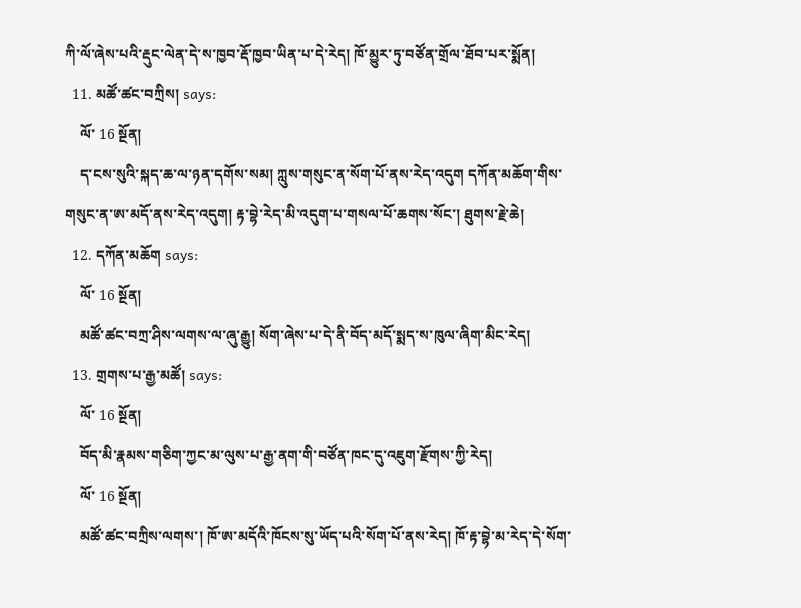ཀི་ལོ་ཞེས་པའི་རྡུང་ལེན་དེ་ས་ཁྱབ་རྡོ་ཁྱབ་ཡིན་པ་དེ་རེད། ཁོ་མྱུར་ཏུ་བཙོན་གྲོལ་ཐོབ་པར་སྨོན།
  11. མཚོ་ཚང་བཀྲིས། says:
    ལོ་ 16 སྔོན།
    ད་ངས་སུའི་སྐད་ཆ་ལ་ཉན་དགོས་སམ། ཀླུས་གསུང་ན་སོག་པོ་ནས་རེད་འདུག དཀོན་མཆོག་གིས་གསུང་ན་ཨ་མདོ་ནས་རེད་འདུག། རྟ་བྷེ་རེད་མི་འདུག་པ་གསལ་པོ་ཆགས་སོང་། ཐུགས་རྗེ་ཆེ།
  12. དཀོན་མཆོག says:
    ལོ་ 16 སྔོན།
    མཚོ་ཚང་བཀྲ་ཤིས་ལགས་ལ་ཞུ་རྒྱུ། སོག་ཞེས་པ་དེ་ནི་བོད་མདོ་སྨད་ས་ཁུལ་ཞིག་མིང་རེད།
  13. གྲགས་པ་རྒྱ་མཚོ། says:
    ལོ་ 16 སྔོན།
    བོད་མི་རྣམས་གཅིག་ཀྱང་མ་ལུས་པ་རྒྱ་ནག་གི་བཙོན་ཁང་དུ་འཇུག་རྫོགས་ཀྱི་རེད།
    ལོ་ 16 སྔོན།
    མཚོ་ཚང་བཀྲིས་ལགས་། ཁོ་ཨ་མདོའི་ཁོངས་སུ་ཡོད་པའི་སོག་པོ་ནས་རེད། ཁོ་རྟ་བྷེ་མ་རེད་དེ་སོག་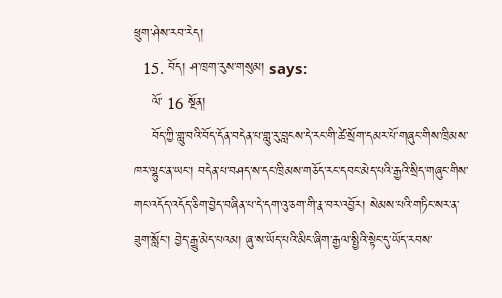ཕྲུག་ཤེས་རབ་རེད།
  15. བོད། ཤ་ཁྲག་རུས་གསུམ། says:
    ལོ་ 16 སྔོན།
    བོད་ཀྱི་གླུ་བའི་བོད་དོན་བདེན་པ་གླུ་རུ་བླངས་དེ་རང་གི་ཚེ་སྲོག་དམར་པོ་གཞུང་གིས་ཁྲིམས་ཁར་ལྷུང་ན་ཡང་། བདེན་པ་བཤད་ས་དང་ཁྲིམས་གཅོད་རང་དབང་མེད་པའི་རྒྱའི་སྲིད་གཞུང་གིས་གང་འདོད་འདོད་ཅིག་བྱེད་བཞིན་པ་དེ་དག་འུ་ཅག་གི་རྣ་བར་འབྱོར། སེམས་པའི་གཏིང་སར་ན་ཟུག་སློང་། བྱེད་རྒྱུ་མེད་པའམ། ཞུ་ས་ཡོད་པའི་མིང་ཞིག་རྒྱལ་སྤྱིའི་སྟེང་དུ་ཡོད་རབས་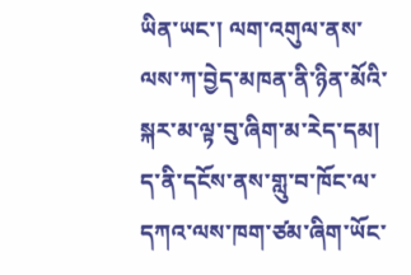ཡིན་ཡང་། ལག་འགུལ་ནས་ལས་ཀ་བྱེད་མཁན་ནི་ཉིན་མོའི་སྐར་མ་ལྟ་བུ་ཞིག་མ་རེད་དམ། ད་ནི་དངོས་ནས་གླུ་བ་ཁོང་ལ་དཀའ་ལས་ཁག་ཙམ་ཞིག་ཡོང་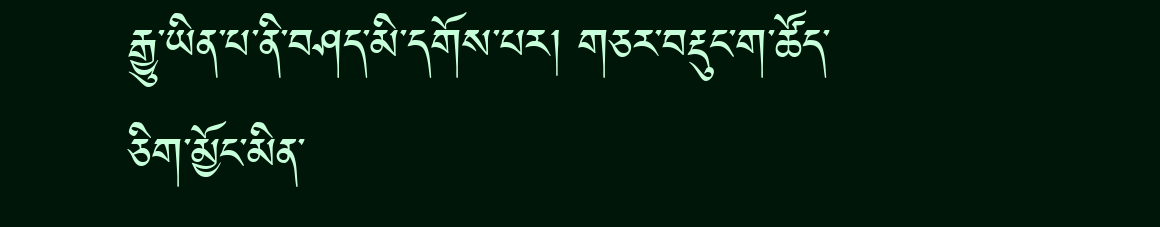རྒྱུ་ཡིན་པ་ནི་བཤད་མི་དགོས་པར། གཅར་བརྡུང་ག་ཚོད་ཅིག་མྱོང་མིན་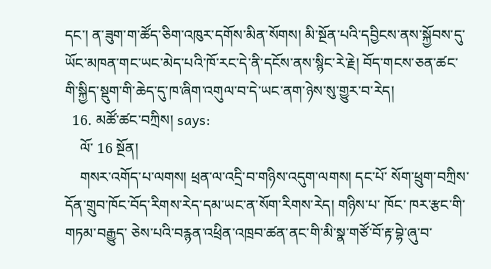དང་། ན་ཟུག་ག་ཚོད་ཅིག་འཁུར་དགོས་མིན་སོགས། མི་སྔོན་པའི་དབྱིངས་ནས་སྐྱོབས་དུ་ཡོང་མཁན་གང་ཡང་མེད་པའི་ཁོ་རང་དེ་ནི་དངོས་ནས་སྙིང་རེ་རྗེ། བོད་གངས་ཅན་ཚང་གི་སྐྱིད་སྡུག་གི་ཆེད་དུ་ཁ་ཞིག་འགུལ་བ་དེ་ཡང་ནག་ཉེས་སུ་གྱུར་བ་རེད།
  16. མཚོ་ཚང་བཀྲིས། says:
    ལོ་ 16 སྔོན།
    གསར་འགོད་པ་ལགས། ཕྲན་ལ་འདྲི་བ་གཉིས་འདུག་ལགས། དང་པོ་ སོག་ཕྲུག་བཀྲིས་དོན་གྲུབ་ཁོང་བོད་རིགས་རེད་དམ་ཡང་ན་སོག་རིགས་རེད། གཉིས་པ་ ཁོང་ ཁར་རྩང་གི་གཏམ་བརྒྱུད་ ཅེས་པའི་བརྙན་འཕྲིན་འཁྲབ་ཚན་ནང་གི་མི་སྣ་གཙོ་བོ་རྟ་བྷེ་ཞུ་བ་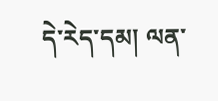དེ་རེད་དམ། ལན་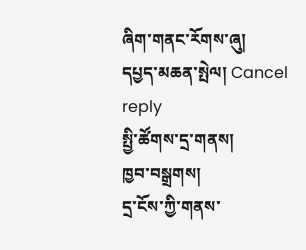ཞིག་གནང་རོགས་ཞུ།
དཔྱད་མཆན་སྤེལ། Cancel reply
སྤྱི་ཚོགས་དྲ་གནས།
ཁྱབ་བསྒྲགས།
དྲ་ངོས་ཀྱི་གནས་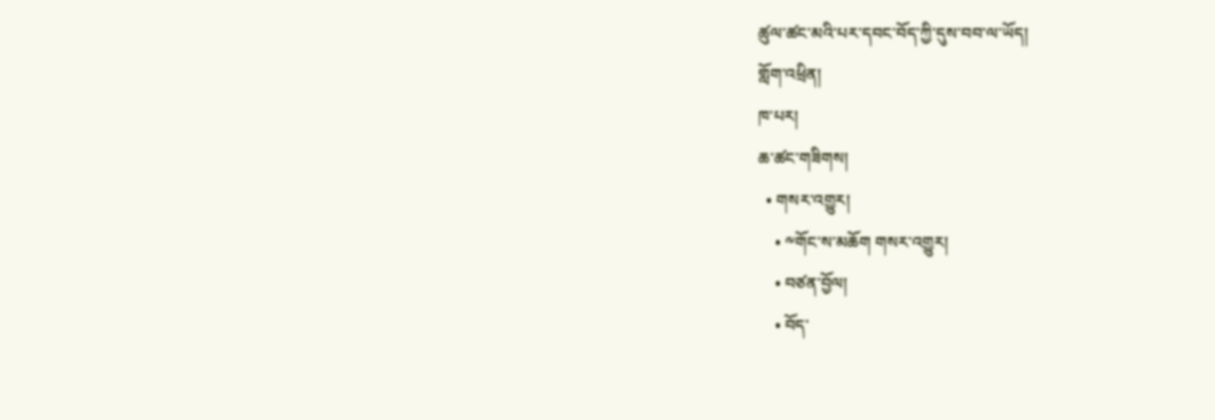ཚུལ་ཚང་མའི་པར་དབང་བོད་ཀྱི་དུས་བབ་ལ་ཡོད།
གློག་འཕྲིན།
ཁ་པར།
ཆ་ཚང་གཟིགས།
  • གསར་འགྱུར།
    • ༸གོང་ས་མཆོག གསར་འགྱུར།
    • བཙན་བྱོལ།
    • བོད་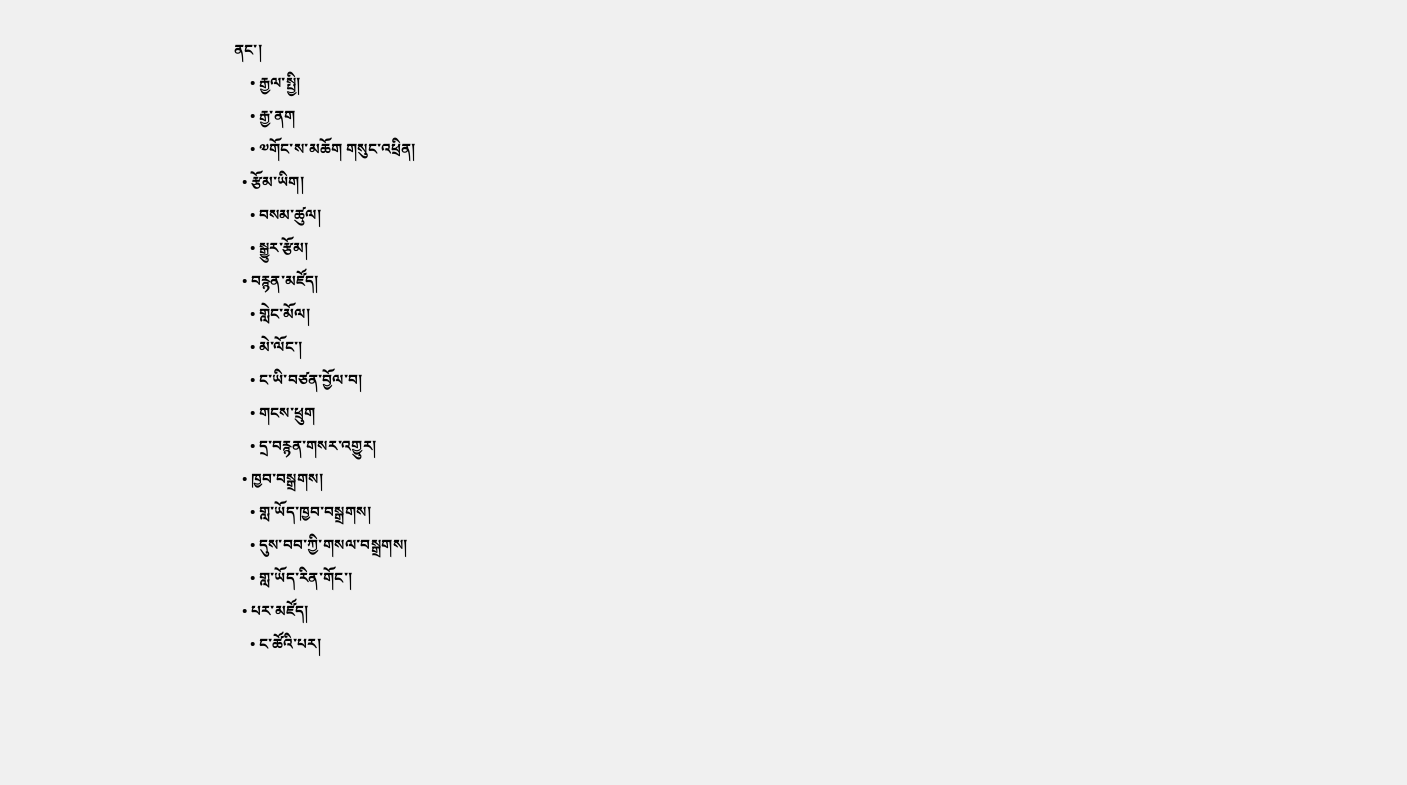ནང་།
    • རྒྱལ་སྤྱི།
    • རྒྱ་ནག
    • ༧གོང་ས་མཆོག གསུང་འཕྲིན།
  • རྩོམ་ཡིག།
    • བསམ་ཚུལ།
    • སྒྱུར་རྩོམ།
  • བརྙན་མཛོད།
    • གླེང་མོལ།
    • མེ་ལོང་།
    • ང་ཡི་བཙན་བྱོལ་བ།
    • གངས་ཕྲུག
    • དྲ་བརྙན་གསར་འགྱུར།
  • ཁྱབ་བསྒྲགས།
    • གླ་ཡོད་ཁྱབ་བསྒྲགས།
    • དུས་བབ་ཀྱི་གསལ་བསྒྲགས།
    • གླ་ཡོད་རིན་གོང་།
  • པར་མཛོད།
    • ང་ཚོའི་པར།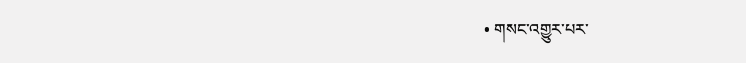• གསང་འགྱུར་པར་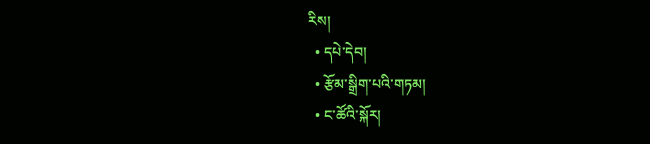རིས།
  • དཔེ་དེབ།
  • རྩོམ་སྒྲིག་པའི་གཏམ།
  • ང་ཚོའི་སྐོར།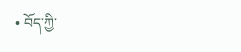• བོད་ཀྱི་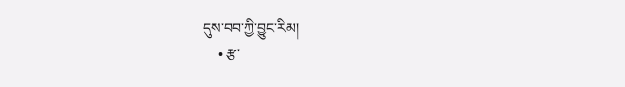དུས་བབ་ཀྱི་བྱུང་རིམ།
    • རྩ་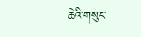ཆེའི་གསུང་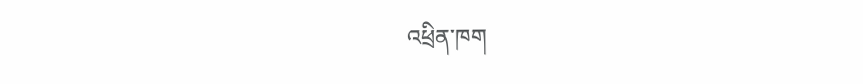འཕྲིན་ཁག